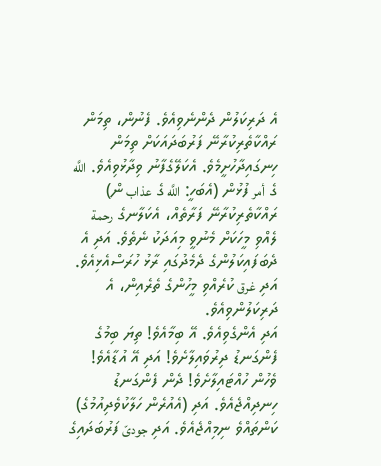އެ ދަރިކަލުން ދެންނެވިއެވެ. ފެނުން، ތިމަން ރައްކާތެރިކުރާނޭ ފަރުބަދައަކަށް ތިމަން ހިނގައިދާހުށީމެވެ. އެކަލޭގެފާނު ވިދާޅުވިއެވެ. اللَّه ގެ أمر ފުޅުން (އެބަހީ: اللَّه ގެ عذاب ން) ރައްކާތެރިކުރާނޭ ފަރާތެއް، އެކަލާނގެ رحمة ލެއްވި މީހަކަށް މެނުވީ މިއަދަކު ނެތެވެ. އަދި އެ ދެބަފައިކަލުންގެ ދެމެދުގައި ރާޅު ހުރަސްއެޅިއެވެ. އަދި غرق ކުރެއްވި މީހުންގެ ތެރެއިން، އެ ދަރިކަލުންވިއެވެ.
އަދި އެންގެވިއެވެ. އޭ ބިމާއެވެ! ތިޔަ ބިމުގެ ފެންގަނޑު ދިރުވައިލާށެވެ! އަދި އޭ އުޑާއެވެ! ވެހުން ހުއްޓައިލާށެވެ! ދެން ފެންގަނޑު ހިނދިއްޖެއެވެ. އަދި (އެއުރެން ހަލާކުވެދިއުމުގެ) ކަންތައްވެ ނިމިއްޖެއެވެ. އަދި جودىّ ފަރުބަދައިގެ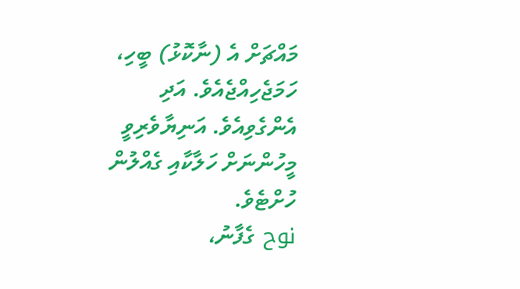މައްޗަށް އެ (ނާކޮޅު) ބީހި، ހަމަޖެހިއްޖެއެވެ. އަދި އެންގެވިއެވެ. އަނިޔާވެރިވީ މީހުންނަށް ހަލާކާއި ގެއްލުން ހުށްޓެވެ.
نوح ގެފާނު،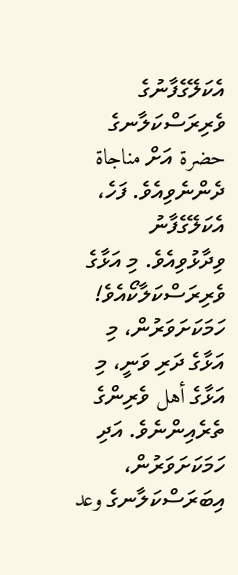އެކަލޭގެފާނުގެ ވެރިރަސްކަލާނގެ حضرة އަށް مناجاة ދެންނެވިއެވެ. ފަހެ، އެކަލޭގެފާނު ވިދާޅުވިއެވެ. މި އަޅާގެ ވެރިރަސްކަލާކޯއެވެ! ހަމަކަށަވަރުން، މި އަޅާގެ ދަރި ވަނީ، މި އަޅާގެ أهل ވެރިންގެ ތެރެއިންނެވެ. އަދި ހަމަކަށަވަރުން، އިބަރަސްކަލާނގެ وعد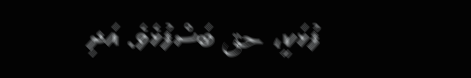ފުޅަކީ، حق ބަސްފުޅެވެ. އަދި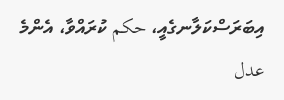އިބަރަސްކަލާނގެއީ، حكم ކުރައްވާ، އެންމެ عدل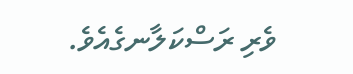ވެރި ރަސްކަލާނގެއެވެ.